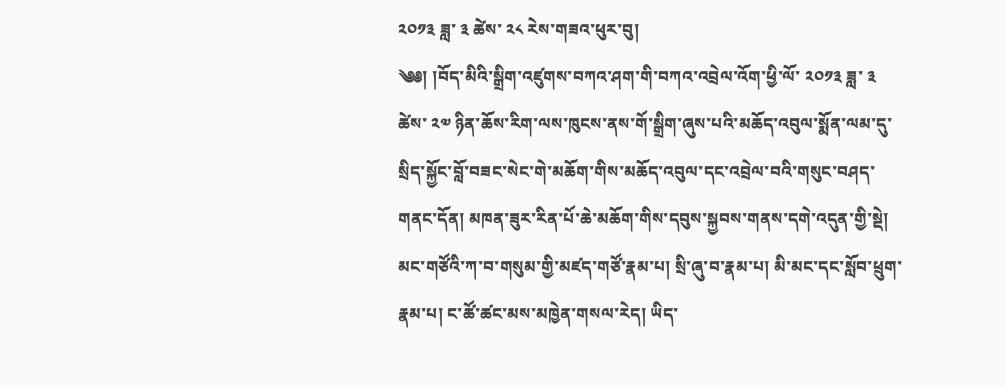༢༠༡༣ ཟླ་ ༣ ཚེས་ ༢༨ རེས་གཟའ་ཕུར་བུ།
༄༅། །བོད་མིའི་སྒྲིག་འཛུགས་བཀའ་ཤག་གི་བཀའ་འབྲེལ་འོག་ཕྱི་ལོ་ ༢༠༡༣ ཟླ་ ༣ ཚེས་ ༢༧ ཉིན་ཆོས་རིག་ལས་ཁུངས་ནས་གོ་སྒྲིག་ཞུས་པའི་མཆོད་འབུལ་སྨོན་ལམ་དུ་སྲིད་སྐྱོང་བློ་བཟང་སེང་གེ་མཆོག་གིས་མཆོད་འབུལ་དང་འབྲེལ་བའི་གསུང་བཤད་གནང་དོན། མཁན་ཟུར་རིན་པོ་ཆེ་མཆོག་གིས་དབུས་སྐྱབས་གནས་དགེ་འདུན་གྱི་སྡེ། མང་གཙོའི་ཀ་བ་གསུམ་གྱི་མཛད་གཙོ་རྣམ་པ། སྲི་ཞུ་བ་རྣམ་པ། མི་མང་དང་སློབ་ཕྲུག་རྣམ་པ། ང་ཚོ་ཚང་མས་མཁྱེན་གསལ་རེད། ཡིད་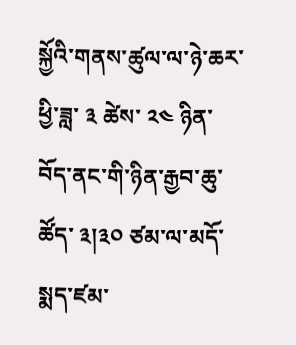སྐྱོའི་གནས་ཚུལ་ལ་ཉེ་ཆར་ཕྱི་ཟླ་ ༣ ཚེས་ ༢༤ ཉིན་བོད་ནང་གི་ཉིན་རྒྱབ་ཆུ་ཚོད་ ༣།༣༠ ཙམ་ལ་མདོ་སྨད་ཛམ་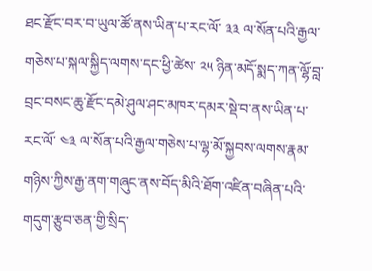ཐང་རྫོང་བར་བ་ཡུལ་ཚོ་ནས་ཡིན་པ་རང་ལོ་ ༣༣ ལ་སོན་པའི་རྒྱལ་གཅེས་པ་སྐལ་སྐྱིད་ལགས་དང་ཕྱི་ཚེས་ ༢༥ ཉིན་མདོ་སྨད་ཀན་ལྷོ་བླ་བྲང་བསང་ཆུ་རྫོང་དམེ་ཤུལ་ཤང་མཁར་དམར་སྡེ་བ་ནས་ཡིན་པ་རང་ལོ་ ༤༣ ལ་སོན་པའི་རྒྱལ་གཅེས་པ་ལྷ་མོ་སྐྱབས་ལགས་རྣམ་གཉིས་ཀྱིས་རྒྱ་ནག་གཞུང་ནས་བོད་མིའི་ཐོག་འཛིན་བཞིན་པའི་གདུག་རྩུབ་ཅན་གྱི་སྲིད་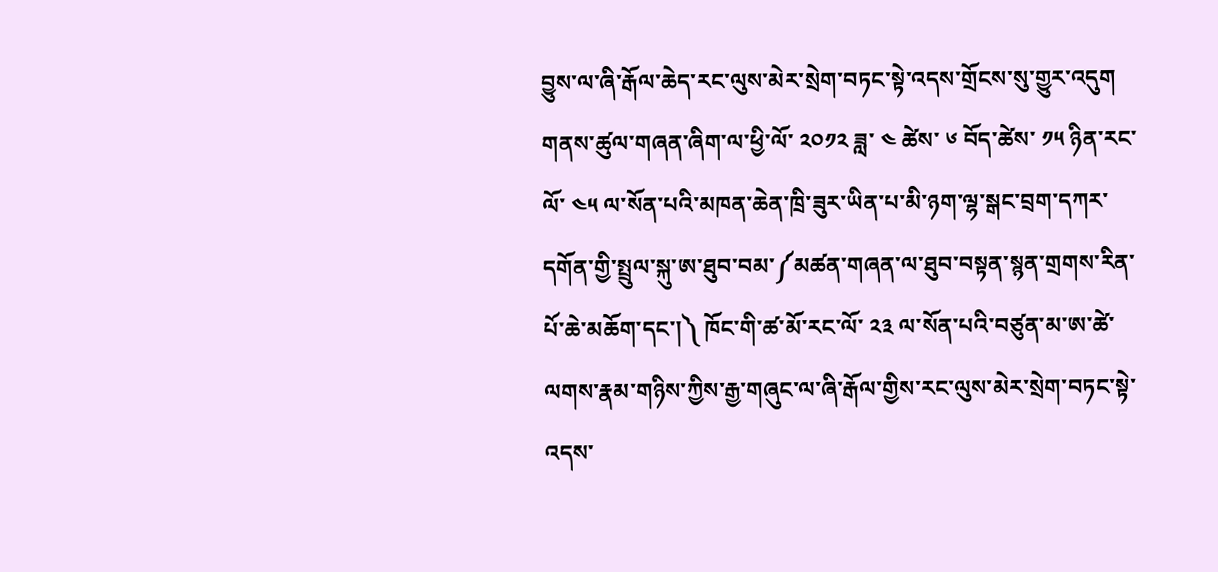བྱུས་ལ་ཞི་རྒོལ་ཆེད་རང་ལུས་མེར་སྲེག་བཏང་སྟེ་འདས་གྲོངས་སུ་གྱུར་འདུག གནས་ཚུལ་གཞན་ཞིག་ལ་ཕྱི་ལོ་ ༢༠༡༢ ཟླ་ ༤ ཚེས་ ༦ བོད་ཚེས་ ༡༥ ཉིན་རང་ལོ་ ༤༥ ལ་སོན་པའི་མཁན་ཆེན་ཁྲི་ཟུར་ཡིན་པ་མི་ཉག་ལྷ་སྒང་བྲག་དཀར་དགོན་གྱི་སྤྲུལ་སྐུ་ཨ་ཐུབ་བམ་༼མཚན་གཞན་ལ་ཐུབ་བསྟན་སྙན་གྲགས་རིན་པོ་ཆེ་མཆོག་དང་།༽ ཁོང་གི་ཚ་མོ་རང་ལོ་ ༢༣ ལ་སོན་པའི་བཙུན་མ་ཨ་ཚེ་ལགས་རྣམ་གཉིས་ཀྱིས་རྒྱ་གཞུང་ལ་ཞི་རྒོལ་གྱིས་རང་ལུས་མེར་སྲེག་བཏང་སྟེ་འདས་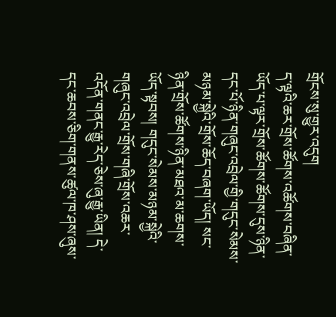གྲོངས་སུ་གྱུར་འདུག
ད་ལྟའི་ཆར་གྲོས་ཚོགས་འཚོགས་བཞིན་ཡོད་པ་ལྟར་གྲོས་ཚོགས་ཚོགས་དུས་ཉིན་དང་པོ་ཉིན་གཞུང་འབྲེལ་གྱི་གདུང་སེམས་མཉམ་སྐྱེའི་གྲོས་ཆོད་བཞག་ཡོད། སང་ཉིན་གྲོས་ཚོགས་ཉིན་མཐའ་མ་ཆགས་ཡོད་སྟབས། གདུང་སེམས་མཉམ་སྐྱེའི་གཞུང་འབྲེལ་གྲོས་གཞི་གྲོས་འཆར་འདོན་གནང་རྒྱུ་རེད་ཅེས་ཞུ་རྒྱུ་ཡིན། དེ་དང་ཆབས་ཅིག་གནས་ཚུལ་ཁ་ཤས་ཞུས་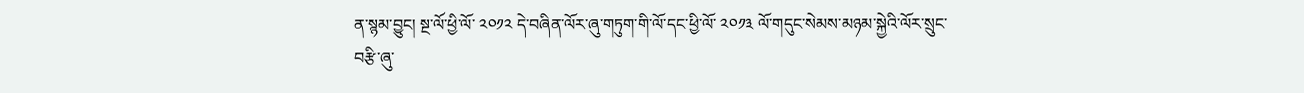ན་སྙམ་བྱུང། སྔ་ལོ་ཕྱི་ལོ་ ༢༠༡༢ དེ་བཞིན་ལོར་ཞུ་གཏུག་གི་ལོ་དང་ཕྱི་ལོ་ ༢༠༡༣ ལོ་གདུང་སེམས་མཉམ་སྐྱེའི་ལོར་སྲུང་བརྩི་ཞུ་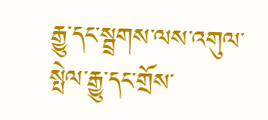རྒྱུ་དང་སྦྲགས་ལས་འགུལ་སྤེལ་རྒྱུ་དང་གྲོས་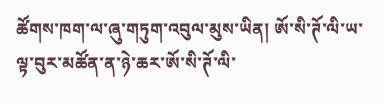ཚོགས་ཁག་ལ་ཞུ་གཏུག་འབུལ་མུས་ཡིན། ཨོ་སི་ཊོ་ལི་ཡ་ལྟ་བུར་མཚོན་ན་ཉེ་ཆར་ཨོ་སི་ཊོ་ལི་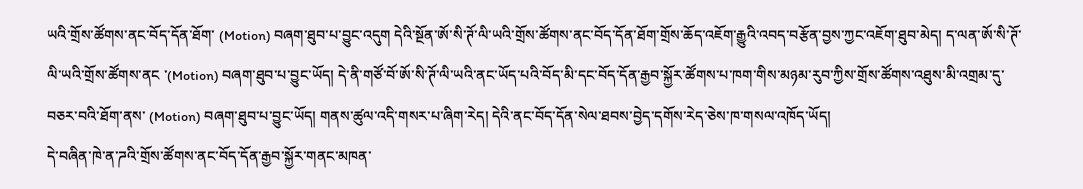ཡའི་གྲོས་ཚོགས་ནང་བོད་དོན་ཐོག་ (Motion) བཞག་ཐུབ་པ་བྱུང་འདུག དེའི་སྔོན་ཨོ་སི་ཊོ་ལི་ཡའི་གྲོས་ཚོགས་ནང་བོད་དོན་ཐོག་གྲོས་ཆོད་འཇོག་རྒྱུའི་འབད་བརྩོན་བྱས་ཀྱང་འཇོག་ཐུབ་མེད། ད་ལན་ཨོ་སི་ཊོ་ལི་ཡའི་གྲོས་ཚོགས་ནང ་(Motion) བཞག་ཐུབ་པ་བྱུང་ཡོད། དེ་ནི་གཙོ་བོ་ཨོ་སི་ཊོ་ལི་ཡའི་ནང་ཡོད་པའི་བོད་མི་དང་བོད་དོན་རྒྱབ་སྐྱོར་ཚོགས་པ་ཁག་གིས་མཉམ་རུབ་ཀྱིས་གྲོས་ཚོགས་འཐུས་མི་འགྲམ་དུ་བཅར་བའི་ཐོག་ནས་ (Motion) བཞག་ཐུབ་པ་བྱུང་ཡོད། གནས་ཚུལ་འདི་གསར་པ་ཞིག་རེད། དེའི་ནང་བོད་དོན་སེལ་ཐབས་བྱེད་དགོས་རེད་ཅེས་ཁ་གསལ་འཁོད་ཡོད།
དེ་བཞིན་ཁེ་ན་ཌའི་གྲོས་ཚོགས་ནང་བོད་དོན་རྒྱབ་སྐྱོར་གནང་མཁན་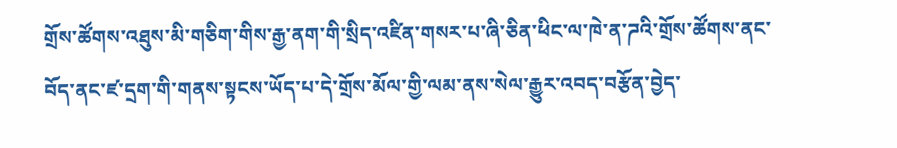གྲོས་ཚོགས་འཐུས་མི་གཅིག་གིས་རྒྱ་ནག་གི་སྲིད་འཛིན་གསར་པ་ཞི་ཅིན་ཕིང་ལ་ཁེ་ན་ཌའི་གྲོས་ཚོགས་ནང་བོད་ནང་ཛ་དྲག་གི་གནས་སྟངས་ཡོད་པ་དེ་གྲོས་མོལ་གྱི་ལམ་ནས་སེལ་རྒྱུར་འབད་བརྩོན་བྱེད་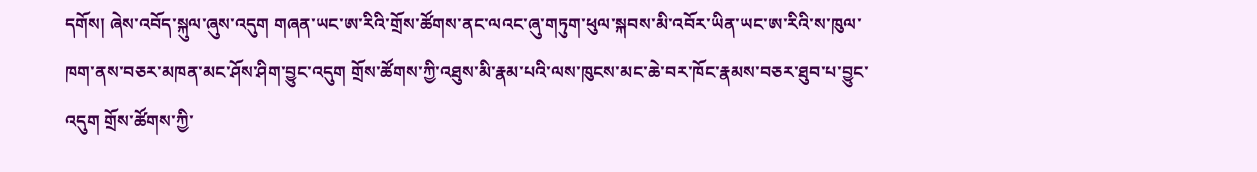དགོས། ཞེས་འབོད་སྐུལ་ཞུས་འདུག གཞན་ཡང་ཨ་རིའི་གྲོས་ཚོགས་ནང་ལའང་ཞུ་གཏུག་ཕུལ་སྐབས་མི་འབོར་ཡིན་ཡང་ཨ་རིའི་ས་ཁུལ་ཁག་ནས་བཅར་མཁན་མང་ཤོས་ཤིག་བྱུང་འདུག གྲོས་ཚོགས་ཀྱི་འཐུས་མི་རྣམ་པའི་ལས་ཁུངས་མང་ཆེ་བར་ཁོང་རྣམས་བཅར་ཐུབ་པ་བྱུང་འདུག གྲོས་ཚོགས་ཀྱི་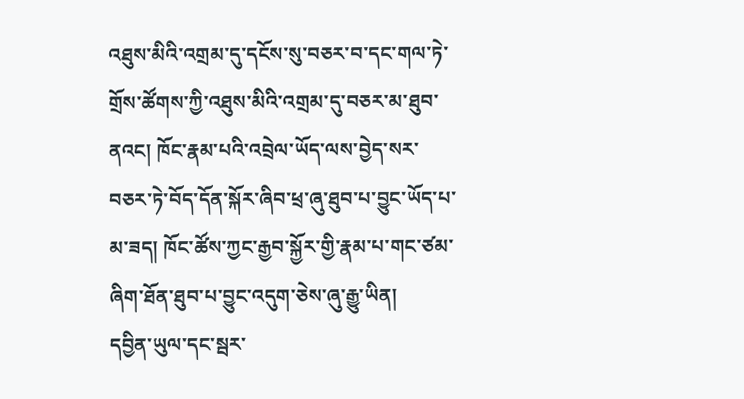འཐུས་མིའི་འགྲམ་དུ་དངོས་སུ་བཅར་བ་དང་གལ་ཏེ་གྲོས་ཚོགས་ཀྱི་འཐུས་མིའི་འགྲམ་དུ་བཅར་མ་ཐུབ་ནའང། ཁོང་རྣམ་པའི་འབྲེལ་ཡོད་ལས་བྱེད་སར་བཅར་ཏེ་བོད་དོན་སྐོར་ཞིབ་ཕྲ་ཞུ་ཐུབ་པ་བྱུང་ཡོད་པ་མ་ཟད། ཁོང་ཚོས་ཀྱང་རྒྱབ་སྐྱོར་གྱི་རྣམ་པ་གང་ཙམ་ཞིག་ཐོན་ཐུབ་པ་བྱུང་འདུག་ཅེས་ཞུ་རྒྱུ་ཡིན།
དབྱིན་ཡུལ་དང་སྦར་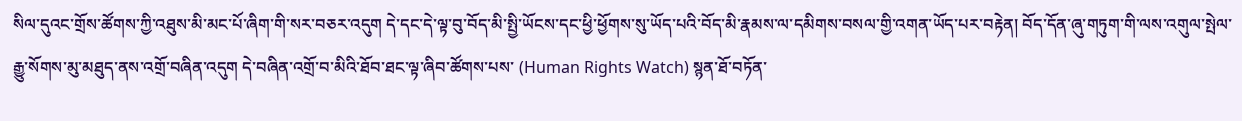སིལ་དུའང་གྲོས་ཚོགས་ཀྱི་འཐུས་མི་མང་པོ་ཞིག་གི་སར་བཅར་འདུག དེ་དང་དེ་ལྟ་བུ་བོད་མི་སྤྱི་ཡོངས་དང་ཕྱི་ཕྱོགས་སུ་ཡོད་པའི་བོད་མི་རྣམས་ལ་དམིགས་བསལ་གྱི་འགན་ཡོད་པར་བརྟེན། བོད་དོན་ཞུ་གཏུག་གི་ལས་འགུལ་སྤེལ་རྒྱུ་སོགས་མུ་མཐུད་ནས་འགྲོ་བཞིན་འདུག དེ་བཞིན་འགྲོ་བ་མིའི་ཐོབ་ཐང་ལྟ་ཞིབ་ཚོགས་པས་ (Human Rights Watch) སྙན་ཐོ་བཏོན་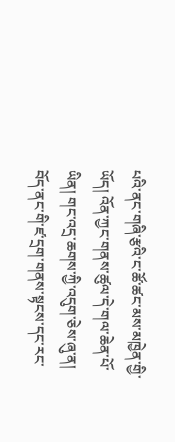པའི་ནང་གཞི་རྩའི་ང་ཚོ་ཚང་མས་མཁྱེན་གྱི་ཡོད། འོན་ཀྱང་གནས་ཚུལ་དེ་གལ་ཆེན་པོ་ཡིན། གང་འདྲ་ཆགས་ཀྱི་འདུག་ཅེས་ཞུ་ན། བོད་ནང་གི་ཛ་དྲག་གནས་སྟངས་དང་རང་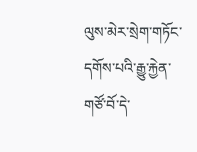ལུས་མེར་སྲེག་གཏོང་དགོས་པའི་རྒྱུ་རྐྱེན་གཙོ་བོ་དེ་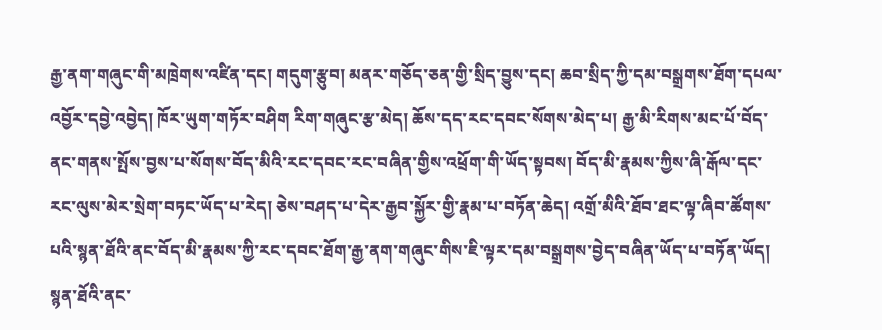རྒྱ་ནག་གཞུང་གི་མཁྲེགས་འཛིན་དང། གདུག་རྩུབ། མནར་གཅོད་ཅན་གྱི་སྲིད་བྱུས་དང། ཆབ་སྲིད་ཀྱི་དམ་བསྒྲགས་ཐོག་དཔལ་འབྱོར་དབྱེ་འབྱེད། ཁོར་ཡུག་གཏོར་བཤིག རིག་གཞུང་རྩ་མེད། ཆོས་དད་རང་དབང་སོགས་མེད་པ། རྒྱ་མི་རིགས་མང་པོ་བོད་ནང་གནས་སྤོས་བྱས་པ་སོགས་བོད་མིའི་རང་དབང་རང་བཞིན་གྱིས་འཕྲོག་གི་ཡོད་སྟབས། བོད་མི་རྣམས་ཀྱིས་ཞི་རྒོལ་དང་རང་ལུས་མེར་སྲེག་བཏང་ཡོད་པ་རེད། ཅེས་བཤད་པ་དེར་རྒྱབ་སྐྱོར་གྱི་རྣམ་པ་བཏོན་ཆེད། འགྲོ་མིའི་ཐོབ་ཐང་ལྟ་ཞིབ་ཚོགས་པའི་སྙན་ཐོའི་ནང་བོད་མི་རྣམས་ཀྱི་རང་དབང་ཐོག་རྒྱ་ནག་གཞུང་གིས་ཇི་ལྟར་དམ་བསྒྲགས་བྱེད་བཞིན་ཡོད་པ་བཏོན་ཡོད།
སྙན་ཐོའི་ནང་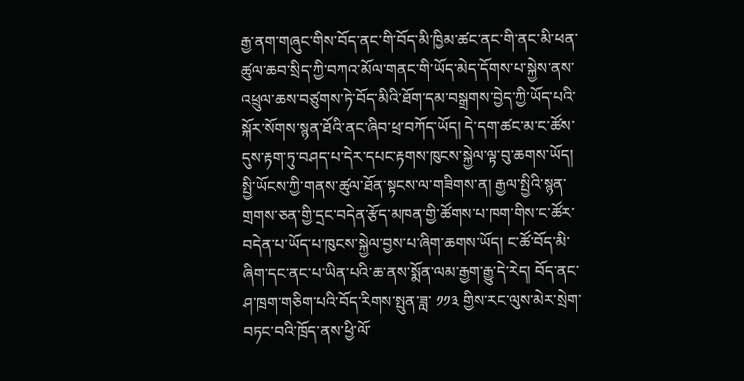རྒྱ་ནག་གཞུང་གིས་བོད་ནང་གི་བོད་མི་ཁྱིམ་ཚང་ནང་གི་ནང་མི་ཕན་ཚུལ་ཆབ་སྲིད་ཀྱི་བཀའ་མོལ་གནང་གི་ཡོད་མེད་དོགས་པ་སྐྱེས་ནས་འཕྲུལ་ཆས་བཙུགས་ཏེ་བོད་མིའི་ཐོག་དམ་བསྒྲགས་བྱེད་ཀྱི་ཡོད་པའི་སྐོར་སོགས་སྙན་ཐོའི་ནང་ཞིབ་ཕྲ་བཀོད་ཡོད། དེ་དག་ཚང་མ་ང་ཚོས་དུས་རྟག་ཏུ་བཤད་པ་དེར་དཔང་རྟགས་ཁུངས་སྐྱེལ་ལྟ་བུ་ཆགས་ཡོད། སྤྱི་ཡོངས་ཀྱི་གནས་ཚུལ་ཐོན་སྟངས་ལ་གཟིགས་ན། རྒྱལ་སྤྱིའི་སྙན་གྲགས་ཅན་གྱི་དྲང་བདེན་རྩོད་མཁན་གྱི་ཚོགས་པ་ཁག་གིས་ང་ཚོར་བདེན་པ་ཡོད་པ་ཁུངས་སྐྱེལ་བྱས་པ་ཞིག་ཆགས་ཡོད། ང་ཚོ་བོད་མི་ཞིག་དང་ནང་པ་ཡིན་པའི་ཆ་ནས་སྨོན་ལམ་རྒྱག་རྒྱུ་དེ་རེད། བོད་ནང་ཤ་ཁྲག་གཅིག་པའི་བོད་རིགས་སྤུན་ཟླ་ ༡༡༣ གྱིས་རང་ལུས་མེར་སྲེག་བཏང་བའི་ཁྲོད་ནས་ཕྱི་ལོ་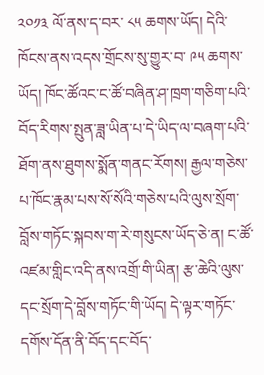༢༠༡༣ ལོ་ནས་ད་བར་ ༨༥ ཆགས་ཡོད། དེའི་ཁོངས་ནས་འདས་གྲོངས་སུ་གྱུར་བ་ ༩༥ ཆགས་ཡོད། ཁོང་ཚོའང་ང་ཚོ་བཞིན་ཤ་ཁྲག་གཅིག་པའི་བོད་རིགས་སྤུན་ཟླ་ཡིན་པ་དེ་ཡིད་ལ་བཞག་པའི་ཐོག་ནས་ཐུགས་སྨོན་གནང་རོགས། རྒྱལ་གཅེས་པ་ཁོང་རྣམ་པས་སོ་སོའི་གཅེས་པའི་ལུས་སྲོག་བློས་གཏོང་སྐབས་ག་རེ་གསུངས་ཡོད་ཅེ་ན། ང་ཚོ་འཛམ་གླིང་འདི་ནས་འགྲོ་གི་ཡིན། རྩ་ཆེའི་ལུས་དང་སྲོག་དེ་བློས་གཏོང་གི་ཡོད། དེ་ལྟར་གཏོང་དགོས་དོན་ནི་བོད་དང་བོད་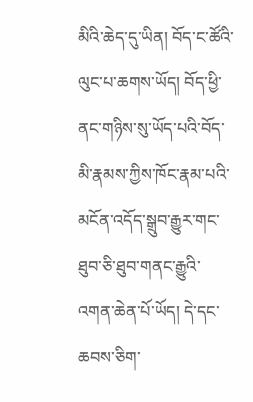མིའི་ཆེད་དུ་ཡིན། བོད་ང་ཚོའི་ལུང་པ་ཆགས་ཡོད། བོད་ཕྱི་ནང་གཉིས་སུ་ཡོད་པའི་བོད་མི་རྣམས་ཀྱིས་ཁོང་རྣམ་པའི་མངོན་འདོད་སྒྲུབ་རྒྱུར་གང་ཐུབ་ཅི་ཐུབ་གནང་རྒྱུའི་འགན་ཆེན་པོ་ཡོད། དེ་དང་ཆབས་ཅིག་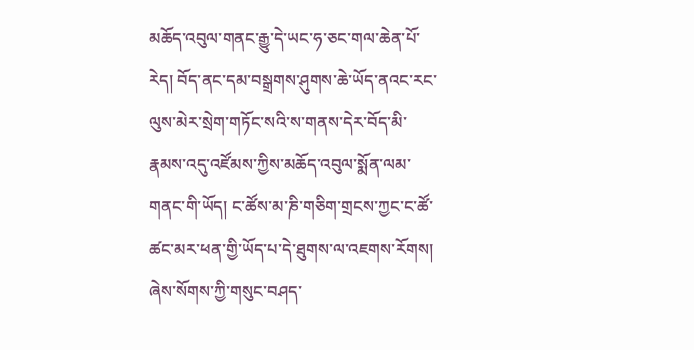མཆོད་འབུལ་གནང་རྒྱུ་དེ་ཡང་ཧ་ཅང་གལ་ཆེན་པོ་རེད། བོད་ནང་དམ་བསྒྲགས་ཤུགས་ཆེ་ཡོད་ནའང་རང་ལུས་མེར་སྲེག་གཏོང་སའི་ས་གནས་དེར་བོད་མི་རྣམས་འདུ་འཛོམས་ཀྱིས་མཆོད་འབུལ་སྨོན་ལམ་གནང་གི་ཡོད། ང་ཚོས་མ་ཎི་གཅིག་གྲངས་ཀྱང་ང་ཚོ་ཚང་མར་ཕན་གྱི་ཡོད་པ་དེ་ཐུགས་ལ་འཇགས་རོགས། ཞེས་སོགས་ཀྱི་གསུང་བཤད་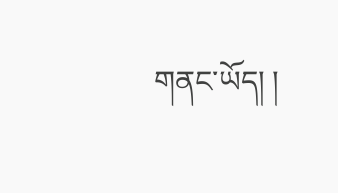གནང་ཡོད། །